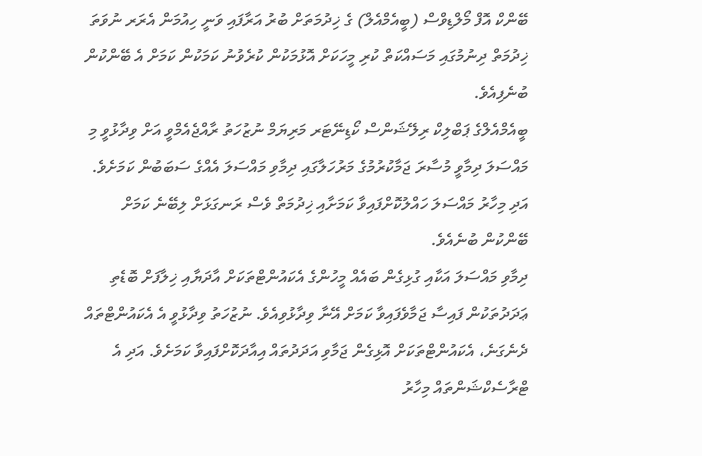ބޭންކް އޮފް މޯލްޑިވްސް (ބީއެމްއެލް) ގެ ޚިދުމަތަށް ބުރު އަރާފައި ވަނީ ހިއުމަން އެރަރ ނުވަތަ ޚިދުމަތް ދިނުމުގައި މަސައްކަތް ކުރި މީހަކަށް އޮޅުމަކުން ކުރެވުނު ކަމަކުން ކަމަށް އެ ބޭންކުން ބުނެފިއެވެ.
ބީއެމްއެލްގެ ޕަބްލިކް ރިލޭޝަންސް ކޯޑިނޭޓަރ މަރިޔަމް ނުޒުހަތު ރާއްޖެއެމްވީ އަށް ވިދާޅުވީ މި މައްސަލަ ދިމާވީ މުސާރަ ޖަމާކުރުމުގެ މަރުހަލާގައި ދިމާވި މައްސަލަ އެއްގެ ސަބަބުން ކަމަށެވެ. އަދި މިހާރު މައްސަލަ ހައްލުކޮށްފައިވާ ކަމަށާއި ޚިދުމަތް ވެސް ރަނގަޅަށް ލިބޭނެ ކަމަށް ބޭންކުން ބުނެއެވެ.
ދިމާވި މައްސަލަ އަކާއި ގުޅިގެން ބައެއް މީހުންގެ އެކައުންޓްތަކަށް އާދަޔާއި ޚިލާފަށް ބޮޑެތި ޢަދަދުތަކުން ފައިސާ ޖަމާވެފައިވާ ކަމަށް އޭނާ ވިދާޅުވިއެވެ. ނުޒުހަތު ވިދާޅުވީ އެ އެކައުންޓްތައް ދެނެގަނެ، އެކައުންޓްތަކަށް އޮޅިގެން ޖަމާވި އަދަދުތައް އިއާދަކޮށްފައިވާ ކަމަށެވެ. އަދި އެ ޓްރާސެކްޝަންތައް މިހާރު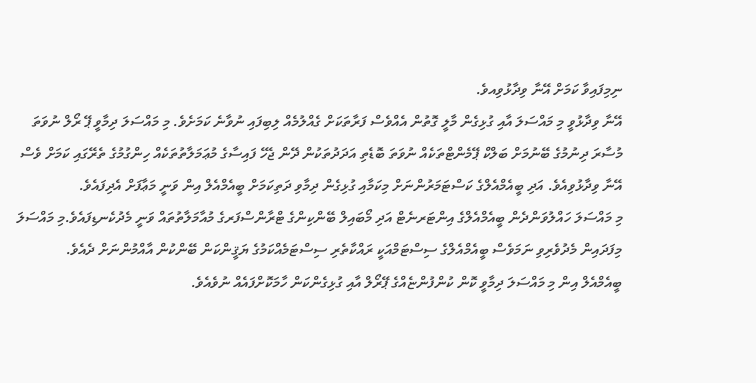ނިމިފައިވާ ކަމަށް އޭނާ ވިދާޅުވިއވެ.
އޭނާ ވިދާޅުވީ މި މައްސަލަ އާއި ގުޅިގެން މާލީ ގޮތުން އެއްވެސް ފަރާތަކަށް ގެއްލުމެއް ލިބިފައި ނުވާނެ ކަމަށެވެ. މި މައްސަލަ ދިމާވީ ޕޭ ރޯލް ނުވަތަ މުސާރަ ދިނުމުގެ ބޭނުމަށް ބަލްކް ޕޭމެންޓްތަކެއް ނުވަތަ ބޮޑެތި އަދަދުތަކުން ދޭން ޖެހޭ ފައިސާގެ މުޢަމަލާތުތަކެއް ހިންގުމުގެ ތެރޭގައި ކަމަށް ވެސް އޭނާ ވިދާޅުވިއެވެ. އަދި ބީއެމްއެލްގެ ކަސްޓަމަރުންނަށް މިކަމާއި ގުޅިގެން ދިމާވި ދަތިކަމަށް ބީއެމްއެލް އިން ވަނީ މަޢާފަށް އެދިފައެވެ.
މި މައްސަލަ ހައްލުވަންދެން ބީއެމްއެލްގެ އިންޓަރނެޓް އަދި މޯބައިލް ބޭންކިންގެ ޓްރާންސްފަރގެ މުއާމަލާތުތައް ވަނީ މެދުކެނޑިފައެވެ.މި މައްސަލަ މިފަދައިން މެދުވެރިވި ނަމަވެސް ބީއެމްއެލްގެ ސިސްޓަމްއަކީ ރައްކާތެރި ސިސްޓަމެއްކަމުގެ ޔަޤީންކަން ބޭންކުން އާއްމުންނަށް ދެއެވެ.
ބީއެމްއެލް އިން މި މައްސަލަ ދިމާވީ ކޮން ކުންފުންޏެއްގެ ޕޭރޯލް އާއި ގުޅިގެންކަން ހާމަކޮށްފައެއް ނުވެއެވެ.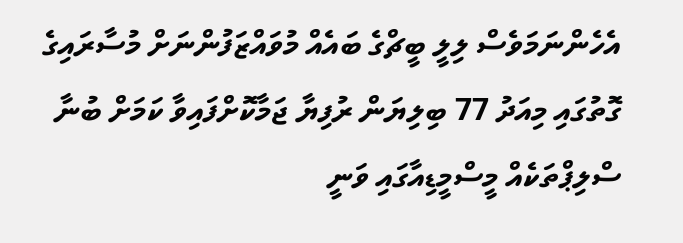އެހެންނަމަވެސް ލިލީ ބީޗްގެ ބައެއް މުވައްޒަފުންނަށް މުސާރައިގެ ގޮތުގައި މިއަދު 77 ބިލިޔަން ރުފިޔާ ޖަމާކޮށްފައިވާ ކަމަށް ބުނާ ސްލިޕްތަކެއް މީސްމީޑިއާގައި ވަނީ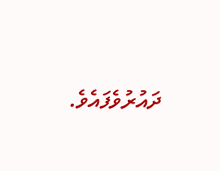ދައުރުވެފައެވެ.